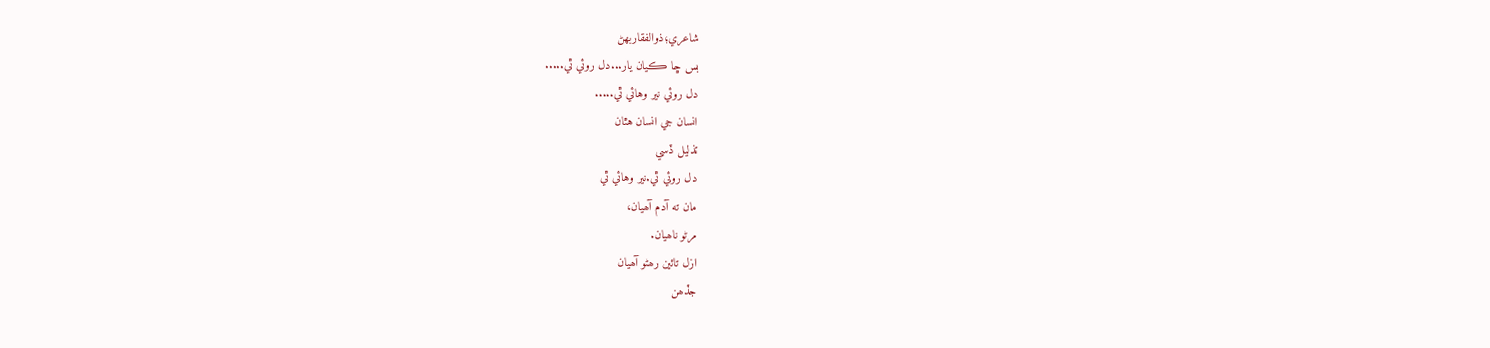شاعري؛ذوالفقاربھڻ
بس ڇا ڪيان يار...دل روئي ٿي.....
دل روئي نير وهائي ٿي.....
انسان جي انسان هٿان
تذليل ڏسي
دل روئي ٿي.نير وهائي ٿي
مان ته آدم آھيان،
مرڻو ناھيان.
ازل تائين رھڻو آھيان
جڏھن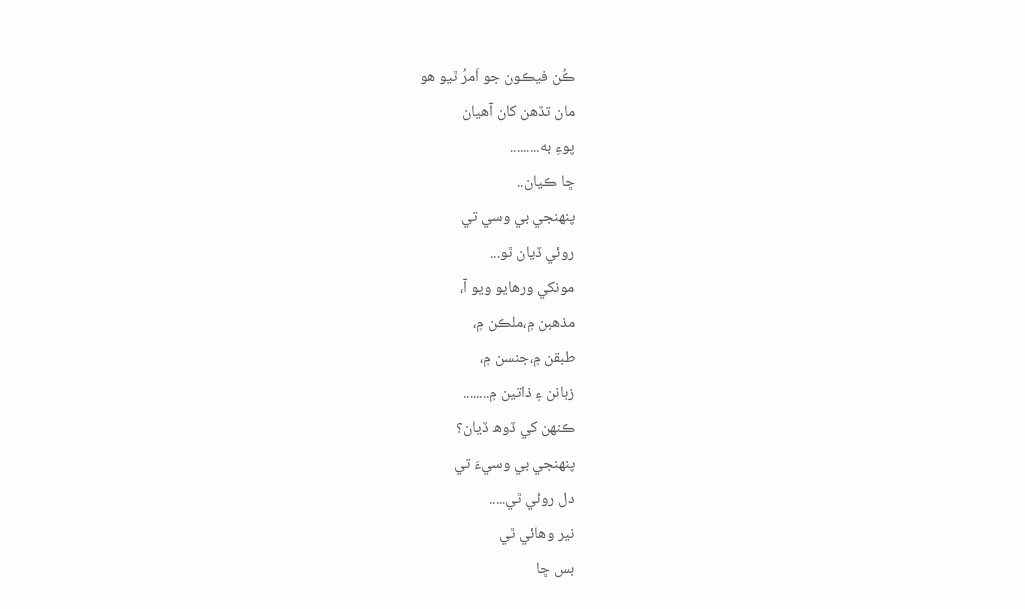ڪُن فيڪون جو اَمرُ ٿيو ھو
مان تڏھن کان آھيان
پوءِ به.........
ڇا ڪيان..
پنھنجي بي وسي تي
روئي ڏيان ٿو...
مونکي ورھايو ويو آ،
مذھبن ۾،ملڪن ۾،
طبقن ۾،جنسن ۾،
زبانن ۽ ذاتين ۾........
ڪنھن کي ڏوھ ڏيان؟
پنھنجي بي وسيءَ تي
دل روئي ٿي.....
نير وھائي ٿي
بس ڇا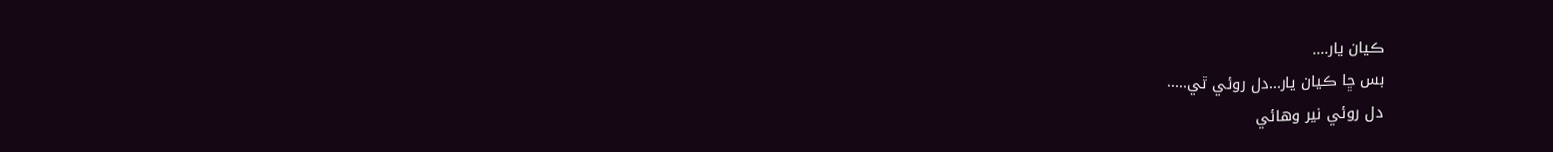ڪيان يار....
بس ڇا ڪيان يار...دل روئي ٿي.....
دل روئي نير وهائي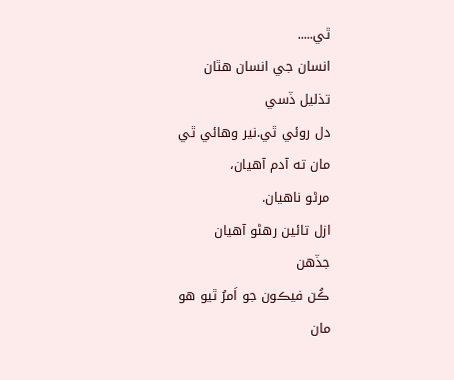ٿي.....
انسان جي انسان هٿان
تذليل ڏسي
دل روئي ٿي.نير وهائي ٿي
مان ته آدم آھيان،
مرڻو ناھيان.
ازل تائين رھڻو آھيان
جڏھن
ڪُن فيڪون جو اَمرُ ٿيو ھو
مان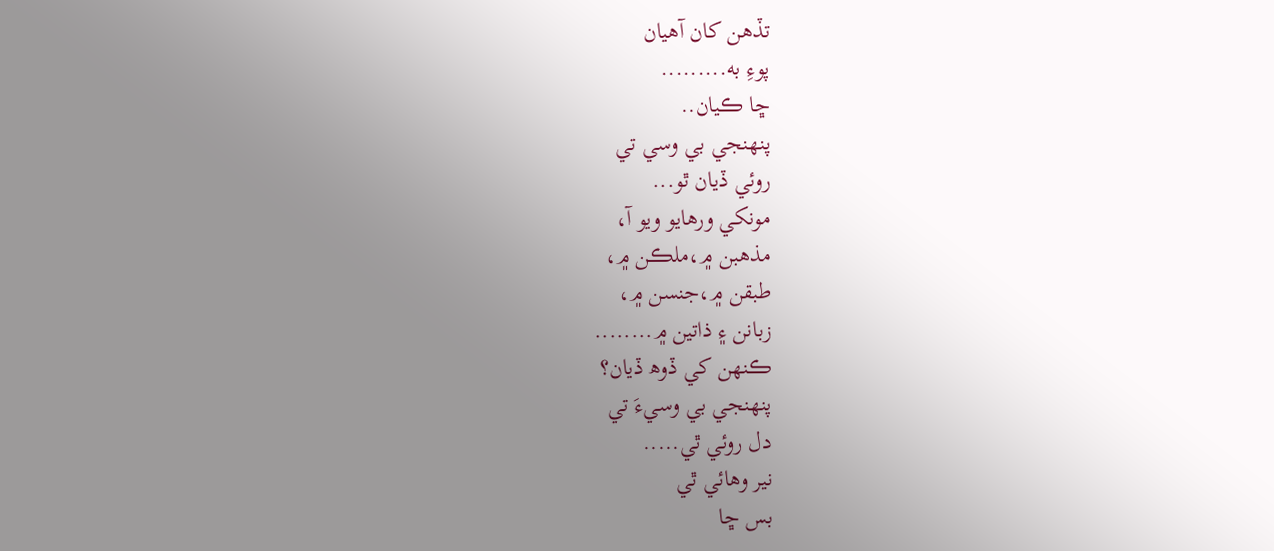تڏھن کان آھيان
پوءِ به.........
ڇا ڪيان..
پنھنجي بي وسي تي
روئي ڏيان ٿو...
مونکي ورھايو ويو آ،
مذھبن ۾،ملڪن ۾،
طبقن ۾،جنسن ۾،
زبانن ۽ ذاتين ۾........
ڪنھن کي ڏوھ ڏيان؟
پنھنجي بي وسيءَ تي
دل روئي ٿي.....
نير وھائي ٿي
بس ڇا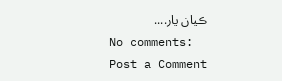ڪيان يار....
No comments:
Post a Comment